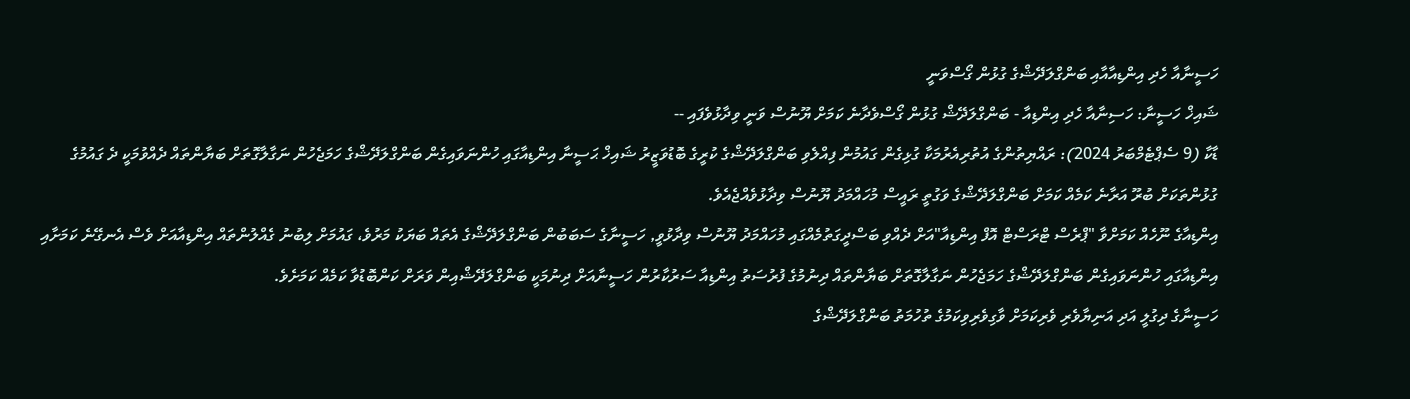ހަސީނާއާ ހެދި އިންޑިއާއާއި ބަންގްލަދޭޝްގެ ގުޅުން ގޯސްވަނީ
ޝައިޚް ހަސީނާ: ހަސިނާއާ ހެދި އިންޑިއާ - ބަންގްލަދޭޝް ގުޅުން ގޯސްވެދާނެ ކަމަށް ޔޫނުސް ވަނީ ވިދާޅުވެފައި --
ޑާކާ (9 ސެޕްޓެމްބަރު 2024): ރައްޔިތުންގެ އުތުރިއެރުމަކާ ގުޅިގެން ގައުމުން ފިއްލެވި ބަންގްލަދޭޝްގެ ކުރީގެ ބޮޑުވަޒީރު ޝައިޚް ޙަސީނާ އިންޑިއާގައި ހުންނަވައިގެން ބަންގްލަދޭޝްގެ ހަމަޖެހުން ނަގާލާގޮތަށް ބަޔާންތައް ދެއްވުމަކީ ދެ ގައުމުގެ ގުޅުންތަކަށް ބުރޫ އަރާނެ ކަމެއް ކަމަށް ބަންގްލަދޭޝްގެ ވަގުތީ ރައީސް މުހައްމަދު ޔޫނުސް ވިދާޅުވެއްޖެއެވެ.
އިންޑިއާގެ ނޫހެއް ކަމަށްވާ "ޕްރެސް ޓްރަސްޓް އޮފް އިންޑިއާ"އަށް ދެއްވި ބަސްދީގަތުމެއްގައި މުހައްމަދު ޔޫނުސް ވިދާޅުވީ, ހަސީނާގެ ސަބަބުން ބަންގްލަދޭޝްގެ އެތައް ބަޔަކު މަރުވެ، ގައުމަށް ލިބުނު ގެއްލުންތައް އިންޑިއާއަށް ވެސް އެނގޭނެ ކަމަށާއި އިންޑިއާގައި ހުންނަވައިގެން ބަންގްލަދޭޝްގެ ހަމަޖެހުން ނަގާލާގޮތަށް ބަޔާންތައް ދިނުމުގެ ފުރުސަތު އިންޑިއާ ސަރުކާރުން ހަސީނާއަށް ދިނުމަކީ ބަންގްލަދޭޝްއިން ވަރަށް ކަންބޮޑުވާ ކަމެއް ކަމަށެވެ.
ހަސީނާގެ ދިގުލީ އަދި އަނިޔާވެރި ވެރިކަމަށް ވާގިވެރިވިކަމުގެ ތުހުމަތު ބަންގްލަދޭޝްގެ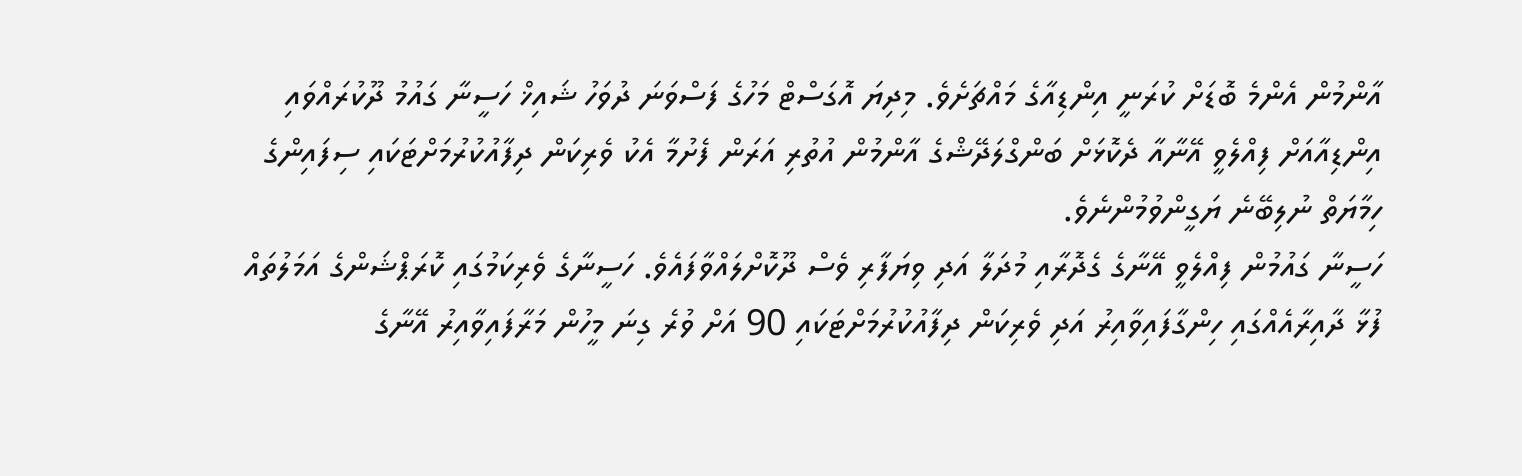އާންމުން އެންމެ ބޮޑަށް ކުރަނީ އިންޑިއާގެ މައްޗަށެވެ. މިދިޔަ އޮގަސްޓް މަހުގެ ފަސްވަނަ ދުވަހު ޝައިޚް ހަސީނާ ގައުމު ދޫކުރައްވައި އިންޑިއާއަށް ފިއްލެވީ އޭނާއާ ދެކޮޅަށް ބަންގްލަދޭޝްގެ އާންމުން އުތުރި އަރަން ފެށުމާ އެކު ވެރިކަން ދިފާއުކުރުމަށްޓަކައި ސިފައިންގެ ހިމާޔަތް ނުލިބޭނެ ޔަގީންވުމުންނެވެ.
ހަސީނާ ގައުމުން ފިއްލެވީ އޭނާގެ ގެދޮރާއި މުދަލާ އަދި ވިޔަފާރި ވެސް ދޫކޮށްލައްވާފައެވެ. ހަސީނާގެ ވެރިކަމުގައި ކޮރަޕްޝަންގެ އަމަލުތައް ފުޅާ ދާއިރާއެއްގައި ހިންގާފައިވާއިރު އަދި ވެރިކަން ދިފާއުކުރުމަށްޓަކައި 90 އަށް ވުރެ ގިނަ މީހުން މަރާފައިވާއިރު އޭނާގެ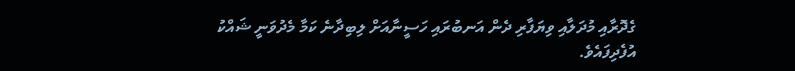ގެދޮރާއި މުދަލާއި ވިޔަފާރި ދެން އަނބުރައި ހަސީނާއަށް ލިބިދާނެ ކަމާ މެދުވަނީ ޝައްކު އުފެދިފައެވެ.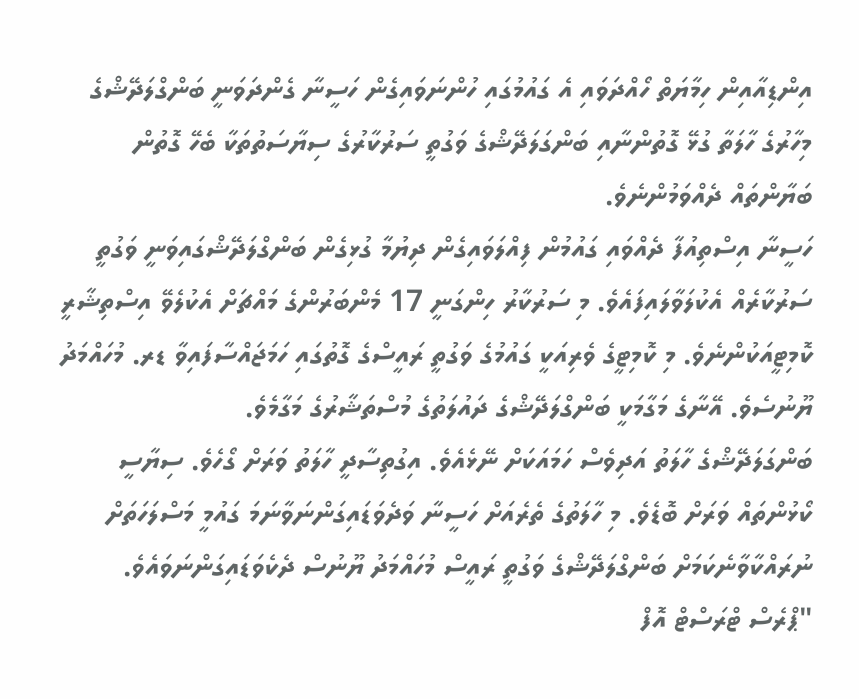އިންޑިއާއިން ހިމާޔަތް ހޯއްދަވައި އެ ގައުމުގައި ހުންނަވައިގެން ހަސީނާ ގެންދަވަނީ ބަންގްލަދޭޝްގެ މިހާރުގެ ހާލަތާ ގުޅޭ ގޮތުންނާއި ބަންގަލަދޭޝްގެ ވަގުތީ ސަރުކާރުގެ ސިޔާސަތުތަކާ ބެހޭ ގޮތުން ބަޔާންތައް ދެއްވަމުންނެވެ.
ހަސީނާ އިސްތިއުފާ ދެއްވައި ގައުމުން ފިއްލަވައިގެން ދިޔުމާ ގުޅިގެން ބަންގްލަދޭޝްގައިވަނީ ވަގުތީ ސަރުކާރެއް އެކުލަވާލައިފައެވެ. މި ސަރުކާރު ހިންގަނީ 17 މެންބަރުންގެ މައްޗަށް އެކުލެވޭ އިސްތިޝާރީ ކޮމިޓީއަކުންނެވެ. މި ކޮމިޓީގެ ވެރިއަކީ ގައުމުގެ ވަގުތީ ރައީސްގެ ގޮތުގައި ހަމަޖައްސާފައިވާ ޑރ. މުހައްމަދު ޔޫނުސެވެ. އޭނާގެ މަގާމަކީ ބަންގްލަދޭޝްގެ ދައުލަތުގެ މުސްތަޝާރުގެ މަގާމެވެ.
ބަންގަލަދޭޝްގެ ހާލަތު އަދިވެސް ހަމައަކަށް ނޭޅެއެވެ. އިގުތިސާދީ ހާލަތު ވަރަށް ގޯހެވެ. ސިޔާސީ ކޯޅުންތައް ވަރަށް ބޮޑެވެ. މި ހާލަތުގެ ތެރެއަށް ހަސީނާ ވަދެވަޑައިގަންނަވާނަމަ ގައުމީ މަސްލަހަތަށް ނުރައްކާވާނެކަމަށް ބަންގްލަދޭޝްގެ ވަގުތީ ރައީސް މުހައްމަދު ޔޫނުސް ދެކެވަޑައިގަންނަވައެވެ.
"ޕްރެސް ޓްރަސްޓް އޮފް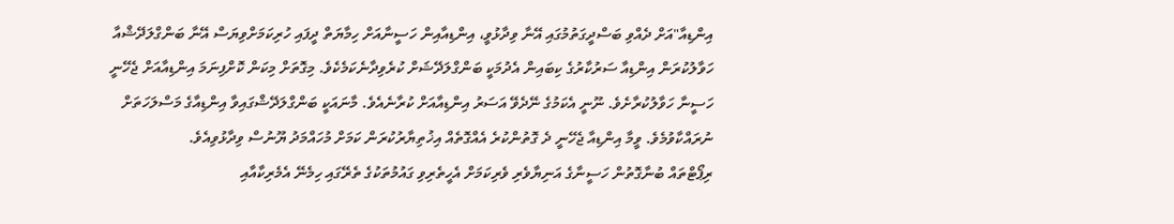އިންޑިއާ"އަށް ދެއްވި ބަސްދީގަތުމުގައި އޭނާ ވިދާޅުވީ، އިންޑިއާއިން ހަސީނާއަށް ހިމާޔަތް ދީފައި ހުރިކަމަށްވިޔަސް އޭނާ ބަންގްލަދޭޝްއާ ހަވާލުކުރަން އިންޑިއާ ސަރުކާރުގެ ކިބައިން އެދުމަކީ ބަންގްލަދޭޝަށް ކުރެވިދާނެކަމެކެވެ. މިގޮތަށް މިކަން ކޮށްފިނަމަ އިންޑިއާއަށް ޖެހޭނީ ހަސީނާ ހަވާލުކުރާށެވެ. ނޫނީ އެކަމުގެ ނޭދެވޭ އަސަރު އިންޑިއާއަށް ކުރާނެއެވެ. މާނައަކީ ބަންގްލަދޭޝްގައިވާ އިންޑިއާގެ މަސްލަހަތަށް ނުރައްކާވުމެވެ. ވީމާ އިންޑިއާ ޖެހޭނީ ދެ ގޮތުންކުރެ އެއްގޮތެއް އިޚުތިޔާރުކުރަން ކަމަށް މުހައްމަދު ޔޫނުސް ވިދާޅުވިއެވެ.
ރިޕޯޓްތައް ބުނާގޮތުން ހަސީނާގެ އަނިޔާވެރި ވެރިކަމަށް އެހީތެރިވި ގައުމުތަކުގެ ތެރޭގައި ހިމެނޭ އެމެރިކާއާއި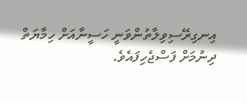އިނގިރޭސިވިލާތުންވަނީ ހަސީނާއަށް ހިމާޔަތް ދިނުމަށް ފަސްޖެހިފައެވެ.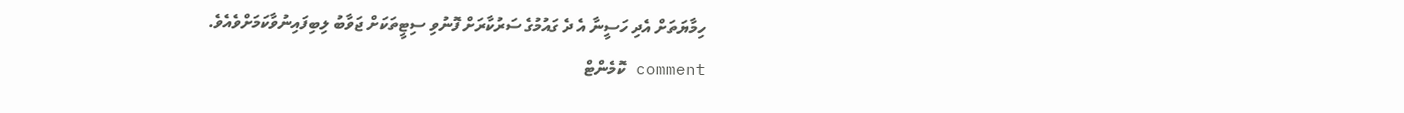ހިމާޔަތަށް އެދި ހަސީނާ އެ ދެ ގައުމުގެ ސަރުކާރަށް ފޮނުވި ސިޓީތަކަށް ޖަވާބު ލިބިފައިނުވާކަމަށްވެއެވެ.
comment ކޮމެންޓް